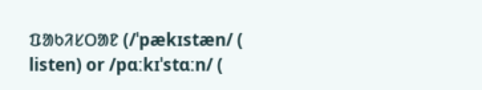ᱯᱟᱠᱤᱥᱛᱟᱱ (/ˈpækɪstæn/ ( listen) or /pɑːkɪˈstɑːn/ (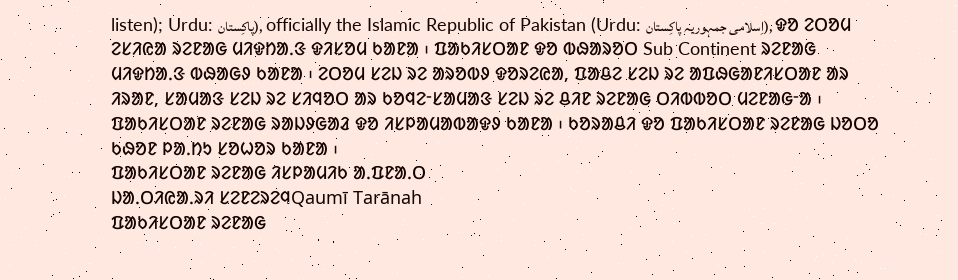listen); Urdu: پاکِستان), officially the Islamic Republic of Pakistan (Urdu: اِسلامی جمہوریہ پاکِستان), ᱫᱚ ᱮᱛᱚᱢ ᱮᱥᱤᱭᱟ ᱨᱮᱱᱟᱜ ᱢᱤᱫᱴᱟᱹᱝ ᱫᱤᱥᱚᱢ ᱠᱟᱱᱟ ᱾ ᱯᱟᱠᱤᱥᱛᱟᱱ ᱫᱚ ᱵᱷᱟᱨᱚᱛ Sub Continent ᱨᱮᱱᱟᱜ ᱢᱤᱫᱴᱟᱹᱝ ᱵᱷᱟᱜᱽ ᱠᱟᱱᱟ ᱾ ᱮᱛᱚᱢ ᱥᱮᱡ ᱨᱮ ᱟᱨᱚᱵᱽ ᱫᱚᱨᱮᱭᱟ, ᱯᱟᱪᱮ ᱥᱮᱡ ᱨᱮ ᱟᱯᱷᱜᱟᱱᱤᱥᱛᱟᱱ ᱟᱨ ᱤᱨᱟᱱ, ᱥᱟᱢᱟᱝ ᱥᱮᱡ ᱨᱮ ᱥᱤᱧᱚᱛ ᱟᱨ ᱠᱚᱧᱮᱼᱥᱟᱢᱟᱝ ᱥᱮᱡ ᱨᱮ ᱪᱤᱱ ᱨᱮᱱᱟᱜ ᱛᱤᱵᱵᱚᱛ ᱢᱮᱱᱟᱜᱼᱟ ᱾ ᱯᱟᱠᱤᱥᱛᱟᱱ ᱨᱮᱱᱟᱜ ᱨᱟᱡᱽᱜᱟᱲ ᱫᱚ ᱤᱥᱞᱟᱢᱟᱵᱟᱫᱽ ᱠᱟᱱᱟ ᱾ ᱠᱚᱨᱟᱪᱤ ᱫᱚ ᱯᱟᱠᱤᱥᱛᱟᱱ ᱨᱮᱱᱟᱜ ᱡᱚᱛᱚ ᱠᱷᱚᱱ ᱞᱟᱹᱴᱩ ᱥᱚᱦᱚᱨ ᱠᱟᱱᱟ ᱾
ᱯᱟᱠᱤᱥᱛᱟᱱ ᱨᱮᱱᱟᱜ ᱤᱥᱞᱟᱢᱤᱠ ᱟᱹᱯᱱᱟᱹᱛ
ᱡᱟᱹᱛᱤᱭᱟᱹᱨᱤ ᱥᱮᱱᱮᱨᱮᱧQaumī Tarānah
ᱯᱟᱠᱤᱥᱛᱟᱱ ᱨᱮᱱᱟᱜ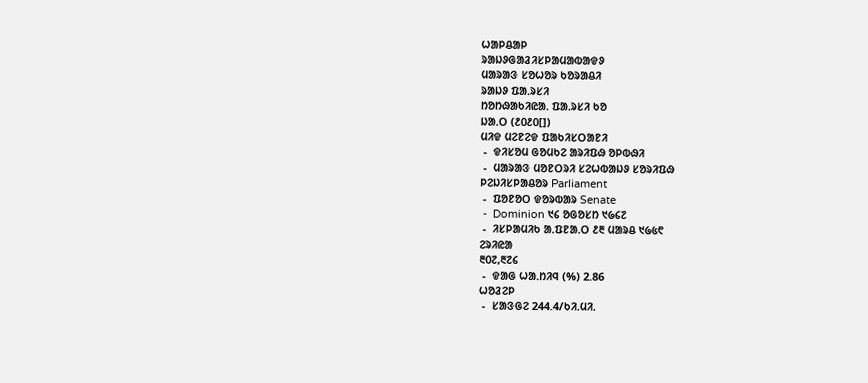ᱦᱟᱞᱪᱟᱞ
ᱨᱟᱡᱽᱜᱟᱲᱤᱥᱞᱟᱢᱟᱵᱟᱫᱽ
ᱢᱟᱨᱟᱝ ᱥᱚᱦᱚᱨ ᱠᱚᱨᱟᱪᱤ
ᱨᱟᱡᱽ ᱯᱟᱹᱨᱥᱤ
ᱴᱚᱴᱷᱟᱠᱤᱭᱟᱹ ᱯᱟᱹᱨᱥᱤ ᱠᱚ
ᱡᱟᱹᱛ (᱒᱐᱒᱐[])
ᱢᱤᱫ ᱢᱮᱱᱮᱫ ᱯᱟᱠᱤᱥᱛᱟᱱᱤ
 -  ᱫᱤᱥᱚᱢ ᱜᱚᱢᱠᱮ ᱟᱨᱤᱯᱷ ᱚᱞᱵᱷᱤ
 -  ᱢᱟᱨᱟᱝ ᱢᱚᱱᱛᱨᱤ ᱥᱮᱦᱵᱟᱡᱽ ᱥᱚᱨᱤᱯᱷ
ᱞᱮᱡᱤᱥᱞᱟᱪᱚᱨ Parliament
 -  ᱯᱚᱱᱚᱛ ᱫᱚᱨᱵᱟᱨ Senate
 -  Dominion ᱑᱔ ᱚᱜᱚᱥᱴ ᱑᱙᱔᱗
 -  ᱤᱥᱞᱟᱢᱤᱠ ᱟᱹᱯᱱᱟᱹᱛ ᱒᱓ ᱢᱟᱨᱪ ᱑᱙᱕᱖
ᱮᱨᱤᱭᱟ
᱓᱐᱗,᱓᱗᱔
 -  ᱫᱟᱜ ᱦᱟᱹᱴᱤᱧ (%) 2.86
ᱦᱚᱲᱮᱞ
 -  ᱥᱟᱝᱜᱮ 244.4/ᱠᱤᱹᱢᱤᱹ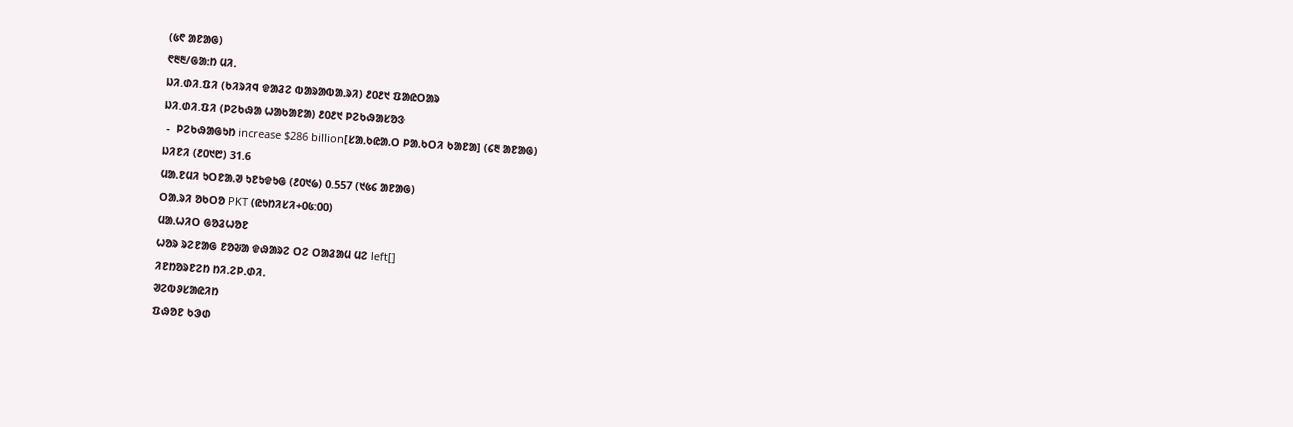(᱕᱖ ᱟᱱᱟᱜ)
᱖᱓᱓/ᱜᱟᱺᱴ ᱢᱤᱹ
ᱡᱤ.ᱰᱤ.ᱯᱤ (ᱠᱤᱨᱤᱧ ᱫᱟᱲᱮ ᱵᱟᱨᱟᱵᱟᱹᱨᱤ) ᱒᱐᱒᱑ ᱯᱟᱭᱛᱟᱨ
ᱡᱤ.ᱰᱤ.ᱯᱤ (ᱞᱮᱠᱷᱟ ᱦᱟᱠᱟᱱᱟ) ᱒᱐᱒᱑ ᱞᱮᱠᱷᱟᱥᱚᱝ
 -  ᱞᱮᱠᱷᱟᱜᱩᱴ increase $286 billion[ᱥᱟᱹᱠᱭᱟᱹᱛ ᱞᱟᱹᱠᱛᱤ ᱠᱟᱱᱟ] (᱔᱓ ᱟᱱᱟᱜ)
ᱡᱤᱱᱤ (᱒᱐᱑᱘) 31.6
ᱢᱟᱹᱱᱢᱤ ᱩᱛᱱᱟᱹᱣ ᱩᱱᱩᱫᱩᱜ (᱒᱐᱑᱙) 0.557 (᱑᱕᱔ ᱟᱱᱟᱜ)
ᱛᱟᱹᱨᱤ ᱚᱠᱛᱚ PKT (ᱭᱩᱴᱤᱥᱤ+᱐᱕:᱐᱐)
ᱢᱟᱹᱦᱤᱛ ᱜᱚᱲᱦᱚᱱ
ᱦᱚᱨ ᱨᱮᱱᱟᱜ ᱱᱚᱶᱟ ᱫᱷᱟᱨᱮ ᱛᱮ ᱛᱟᱲᱟᱢ ᱢᱮ left[]
ᱤᱱᱴᱚᱨᱱᱮᱴ ᱴᱤᱹᱮᱞᱹᱰᱤᱹ
ᱣᱮᱵᱽᱥᱟᱭᱤᱴ
ᱯᱷᱚᱱ ᱠᱳᱰ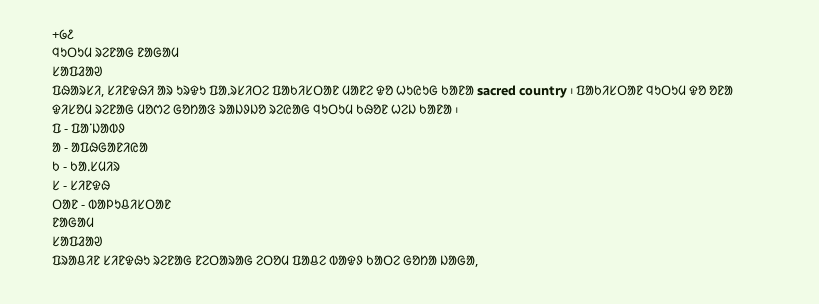+᱙᱒
ᱧᱩᱛᱩᱢ ᱨᱮᱱᱟᱜ ᱱᱟᱜᱟᱢ
ᱥᱟᱯᱲᱟᱣ
ᱯᱷᱟᱨᱥᱤ, ᱥᱤᱱᱫᱷᱤ ᱟᱨ ᱩᱨᱫᱩ ᱯᱟᱹᱨᱥᱤᱛᱮ ᱯᱟᱠᱤᱥᱛᱟᱱ ᱢᱟᱱᱮ ᱫᱚ ᱦᱩᱭᱩᱜ ᱠᱟᱱᱟ sacred country ᱾ ᱯᱟᱠᱤᱥᱛᱟᱱ ᱧᱩᱛᱩᱢ ᱫᱚ ᱚᱱᱟ ᱫᱤᱥᱚᱢ ᱨᱮᱱᱟᱜ ᱢᱚᱬᱮ ᱜᱚᱴᱟᱝ ᱨᱟᱡᱽᱡᱚ ᱨᱮᱭᱟᱜ ᱧᱩᱛᱩᱢ ᱠᱷᱚᱱ ᱦᱮᱡ ᱠᱟᱱᱟ ᱾
ᱯ - ᱯᱟᱸᱡᱟᱵᱽ
ᱟ - ᱟᱯᱷᱜᱟᱱᱤᱭᱟ
ᱠ - ᱠᱟᱹᱥᱢᱤᱨ
ᱥ - ᱥᱤᱱᱫᱷ
ᱛᱟᱱ - ᱵᱟᱞᱩᱪᱤᱥᱛᱟᱱ
ᱱᱟᱜᱟᱢ
ᱥᱟᱯᱲᱟᱣ
ᱯᱨᱟᱪᱤᱱ ᱥᱤᱱᱫᱷᱩ ᱨᱮᱱᱟᱜ ᱱᱮᱛᱟᱨᱟᱜ ᱮᱛᱚᱢ ᱯᱟᱪᱮ ᱵᱟᱫᱽ ᱠᱟᱛᱮ ᱜᱚᱴᱟ ᱡᱟᱜᱟ,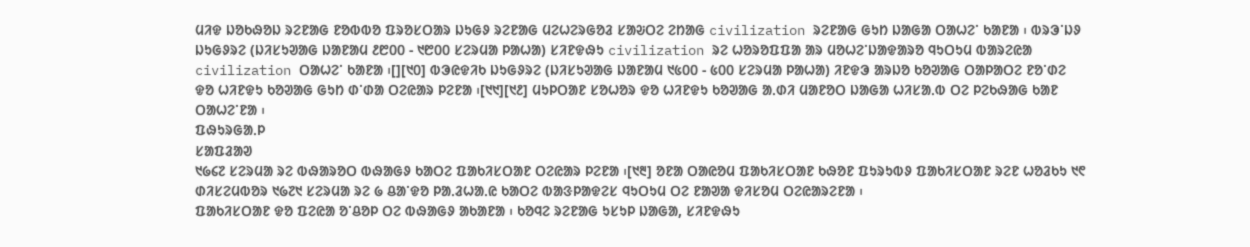ᱢᱤᱫ ᱡᱚᱠᱷᱚᱡ ᱨᱮᱱᱟᱜ ᱱᱚᱵᱵᱚ ᱯᱨᱚᱥᱛᱟᱨ ᱡᱩᱜᱽ ᱨᱮᱱᱟᱜ ᱢᱮᱦᱮᱨᱜᱚᱲ ᱥᱟᱶᱛᱮ ᱮᱴᱟᱜ civilization ᱨᱮᱱᱟᱜ ᱜᱩᱴ ᱡᱟᱜᱟ ᱛᱟᱦᱮᱸ ᱠᱟᱱᱟ ᱾ ᱵᱨᱳᱸᱡᱽ ᱡᱩᱜᱽᱨᱮ (ᱡᱤᱥᱩᱣᱟᱜ ᱡᱟᱱᱟᱢ ᱒᱘᱐᱐ - ᱑᱘᱐᱐ ᱥᱮᱨᱢᱟ ᱞᱟᱦᱟ) ᱥᱤᱱᱫᱷᱩ civilization ᱨᱮ ᱦᱚᱨᱚᱯᱯᱟ ᱟᱨ ᱢᱚᱦᱮᱸᱡᱟᱫᱟᱨᱚ ᱧᱩᱛᱩᱢ ᱵᱟᱨᱮᱭᱟ civilization ᱛᱟᱦᱮᱸ ᱠᱟᱱᱟ ᱾[][᱑᱐] ᱵᱳᱭᱫᱤᱠ ᱡᱩᱜᱽᱨᱮ (ᱡᱤᱥᱩᱣᱟᱜ ᱡᱟᱱᱟᱢ ᱑᱕᱐᱐ - ᱕᱐᱐ ᱥᱮᱨᱢᱟ ᱞᱟᱦᱟ) ᱤᱱᱫᱳ ᱟᱨᱡᱚ ᱠᱚᱣᱟᱜ ᱛᱟᱞᱟᱛᱮ ᱱᱚᱸᱰᱮ ᱫᱚ ᱦᱤᱱᱫᱩ ᱠᱚᱣᱟᱜ ᱜᱩᱴ ᱰᱸᱰᱟ ᱛᱮᱭᱟᱨ ᱞᱮᱱᱟ ᱾[᱑᱑][᱑᱒] ᱢᱩᱞᱛᱟᱱ ᱥᱚᱦᱚᱨ ᱫᱚ ᱦᱤᱱᱫᱩ ᱠᱚᱣᱟᱜ ᱟᱹᱰᱤ ᱢᱟᱱᱚᱛ ᱡᱟᱜᱟ ᱦᱤᱥᱟᱹᱵ ᱛᱮ ᱞᱮᱠᱷᱟᱜ ᱠᱟᱱ ᱛᱟᱦᱮᱸᱱᱟ ᱾
ᱯᱷᱩᱨᱜᱟᱹᱞ
ᱥᱟᱯᱲᱟᱣ
᱑᱙᱔᱗ ᱥᱮᱨᱢᱟ ᱨᱮ ᱵᱷᱟᱨᱚᱛ ᱵᱷᱟᱜᱽ ᱠᱟᱛᱮ ᱯᱟᱠᱤᱥᱛᱟᱱ ᱛᱮᱭᱟᱨ ᱞᱮᱱᱟ ᱾[᱑᱓] ᱚᱱᱟ ᱛᱟᱭᱚᱢ ᱯᱟᱠᱤᱥᱛᱟᱱ ᱠᱷᱚᱱ ᱯᱩᱨᱩᱵᱽ ᱯᱟᱠᱤᱥᱛᱟᱱ ᱨᱮᱱ ᱦᱚᱲᱠᱩ ᱑᱖ ᱰᱤᱥᱮᱢᱵᱚᱨ ᱑᱙᱗᱑ ᱥᱮᱨᱢᱟ ᱨᱮ ᱙ ᱪᱟᱸᱫᱚ ᱞᱟᱹᱲᱦᱟᱹᱭ ᱠᱟᱛᱮ ᱵᱟᱝᱞᱟᱫᱮᱥ ᱧᱩᱛᱩᱢ ᱛᱮ ᱱᱟᱣᱟ ᱫᱤᱥᱚᱢ ᱛᱮᱭᱟᱨᱮᱱᱟ ᱾
ᱯᱟᱠᱤᱥᱛᱟᱱ ᱫᱚ ᱯᱮᱭᱟ ᱚᱸᱪᱚᱞ ᱛᱮ ᱵᱷᱟᱜᱽ ᱟᱠᱟᱱᱟ ᱾ ᱠᱚᱧᱮ ᱨᱮᱱᱟᱜ ᱩᱥᱩᱞ ᱡᱟᱜᱟ, ᱥᱤᱱᱫᱷᱩ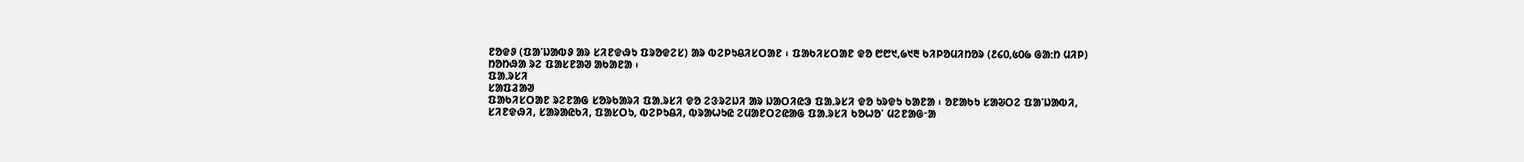ᱱᱚᱫᱽ (ᱯᱟᱸᱡᱟᱵᱽ ᱟᱨ ᱥᱤᱱᱫᱷᱩ ᱯᱨᱚᱫᱮᱥ) ᱟᱨ ᱵᱮᱞᱩᱪᱤᱥᱛᱟᱱ ᱾ ᱯᱟᱠᱤᱥᱛᱟᱱ ᱫᱚ ᱘᱘᱑,᱙᱑᱓ ᱠᱤᱞᱚᱢᱤᱴᱚᱨ (᱒᱔᱐,᱕᱐᱙ ᱜᱟᱺᱴ ᱢᱤᱞ) ᱴᱚᱴᱷᱟ ᱨᱮ ᱯᱟᱥᱱᱟᱣ ᱟᱠᱟᱱᱟ ᱾
ᱯᱟᱹᱨᱥᱤ
ᱥᱟᱯᱲᱟᱣ
ᱯᱟᱠᱤᱥᱛᱟᱱ ᱨᱮᱱᱟᱜ ᱥᱚᱨᱠᱟᱨᱤ ᱯᱟᱹᱨᱥᱤ ᱫᱚ ᱮᱝᱨᱮᱡᱤ ᱟᱨ ᱡᱟᱛᱤᱭᱳ ᱯᱟᱹᱨᱥᱤ ᱫᱚ ᱩᱨᱫᱩ ᱠᱟᱱᱟ ᱾ ᱚᱱᱟᱠᱩ ᱥᱟᱶᱛᱮ ᱯᱟᱸᱡᱟᱵᱤ, ᱥᱤᱱᱫᱷᱤ, ᱥᱟᱨᱟᱭᱠᱤ, ᱯᱟᱥᱛᱩ, ᱵᱮᱞᱩᱪᱤ, ᱵᱨᱟᱦᱩᱭ ᱮᱢᱟᱱᱛᱮᱭᱟᱜ ᱯᱟᱹᱨᱥᱤ ᱠᱚᱦᱚᱸ ᱢᱮᱱᱟᱜᱼᱟ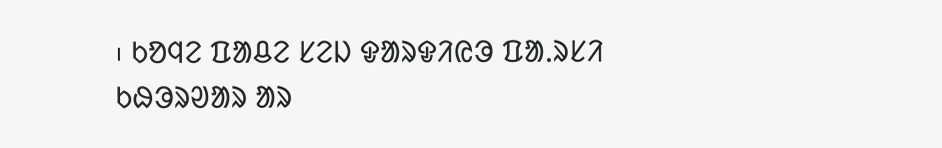᱾ ᱠᱚᱧᱮ ᱯᱟᱪᱮ ᱥᱮᱡ ᱫᱟᱨᱫᱤᱭᱳ ᱯᱟᱹᱨᱥᱤ ᱠᱷᱳᱨᱣᱟᱨ ᱟᱨ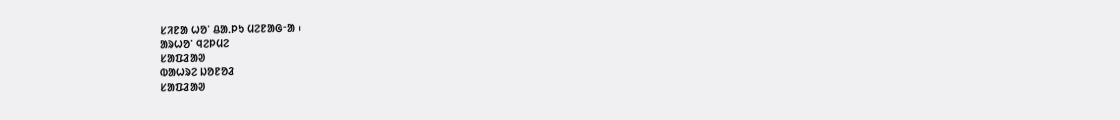ᱥᱤᱱᱟ ᱦᱚᱸ ᱪᱟᱹᱞᱩ ᱢᱮᱱᱟᱜᱼᱟ ᱾
ᱟᱨᱦᱚᱸ ᱧᱮᱞᱢᱮ
ᱥᱟᱯᱲᱟᱣ
ᱵᱟᱦᱨᱮ ᱡᱚᱱᱚᱲ
ᱥᱟᱯᱲᱟᱣ